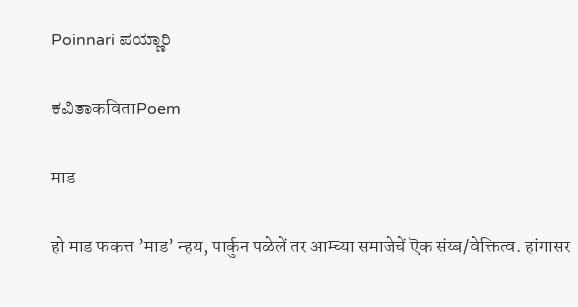Poinnari ಪಯ್ಣಾರಿ

ಕವಿತಾकविताPoem

माड

हो माड फकत्त ’माड’ न्हय, पार्कुन पळेलें तर आम्च्या समाजेचें ऎक संय्ब/वेक्तित्व. हांगासर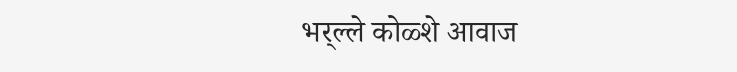भर्‌ल्ले कोळ्शे आवाज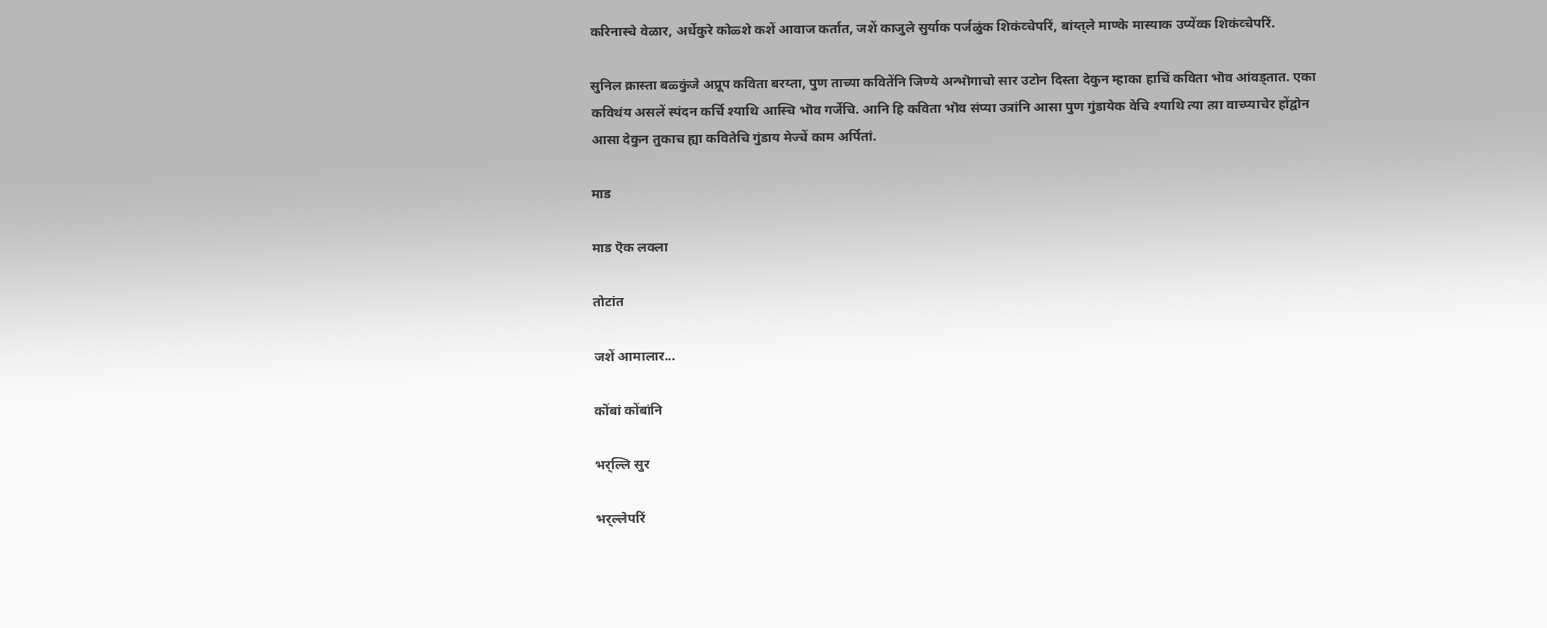करिनास्चे वेळार, अर्धेकुरे कोळ्शे कशें आवाज कर्तात, जशें काजुले सुर्याक पर्जळुंक शिकंव्चेपरिं, बांय्त्‌ले माण्के मास्याक उप्येंव्क शिकंव्चेपरिं.

सुनिल क्रास्ता बळ्कुंजे अप्रूप कविता बरय्ता, पुण ताच्या कवितेंनि जिण्ये अन्भॊगाचो सार उटोन दिस्ता देकुन म्हाका हाचिं कविता भॊव आंवड्तात. एका कविथंय असलें स्पंदन कर्चि श्याथि आस्चि भॊव गर्जेचि. आनि हि कविता भॊव संप्या उत्रांनि आसा पुण गुंडायेक वेचि श्याथि त्या त्य़ा वाच्प्याचेर होंद्वोन आसा देकुन तुकाच ह्या कवितेचि गुंडाय मेज्चें काम अर्पितां.

माड

माड ऎक लक्ला

तोटांत

जशें आमालार...

कॊंबां कोंबांनि

भर्‌ल्लि सुर

भर्‌ल्लेपरिं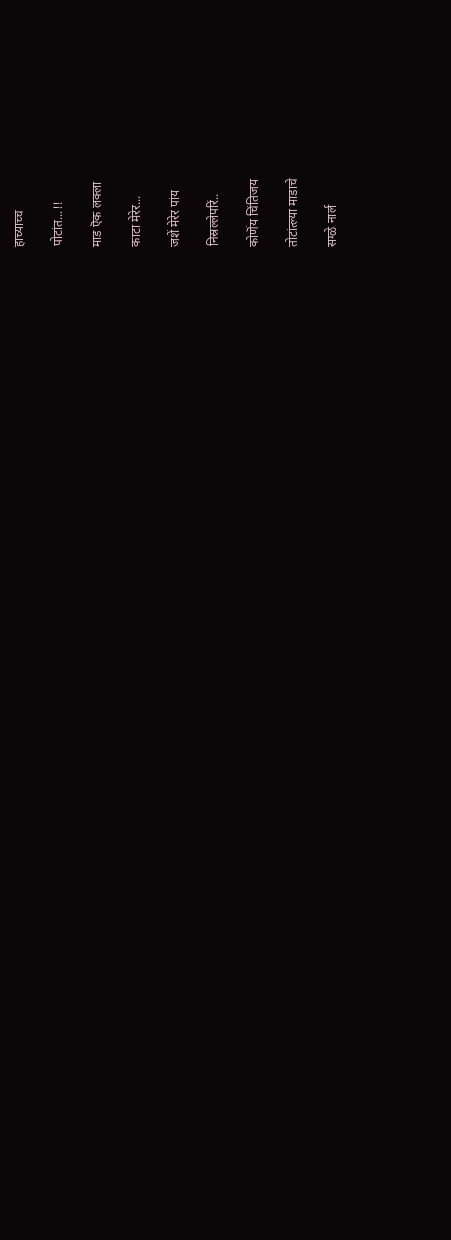हाच्याच्च

पोटांत...!!

माड ऎक लक्ला

काटा मेरेर...

जशें मेरेर पांय

निस्रल्लेपरिं..

कोणॆंय चिंतिजय

तोटांत्ल्या माडाचे

सग्ळे नार्ल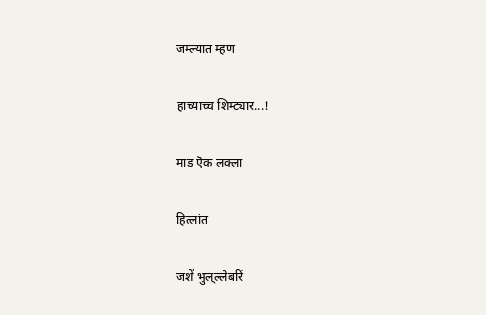जम्ल्यात म्हण

हाच्याच्च शिम्ट्यार...!

माड ऎक लक्ला

हित्लांत

जशें भुल्‌ल्लेबरिं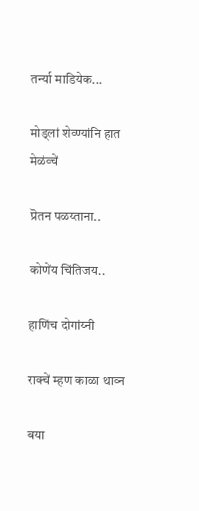तर्न्या माडियेक...

मोड्लां शेव्ण्यांनि हात मेळंव्चें

प्रॆतन पळय्ताना..

कोणेंय चिंतिजय..

हाणिंच दोगांय्नी

राक्चें म्हण काळा थाव्न

बया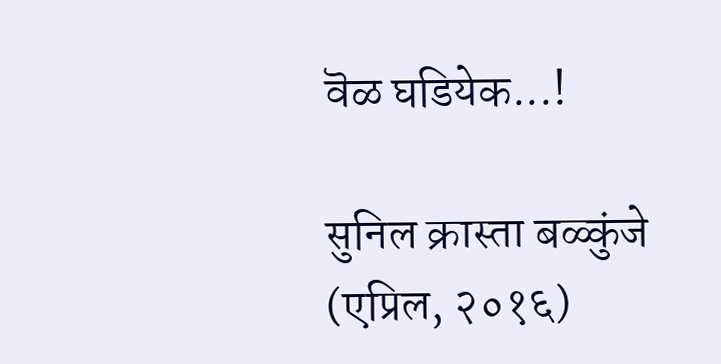वॆळ घडियेक...!

सुनिल क्रास्ता बळ्कुंजे (एप्रिल, २०१६)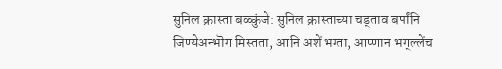सुनिल क्रास्ता बळ्कुंजे: सुनिल क्रास्ताच्या चड्ताव बर्पांनि जिण्येअन्भॊग मिस्तता, आनि अशें भग्ता, आप्णान भग्‌ल्लेंच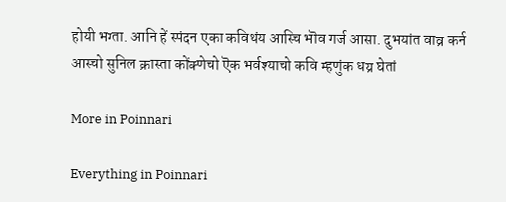होयी भग्ता. आनि हें स्पंदन एका कविथंय आस्चि भॊव गर्ज आसा. दुभयांत वाव्र कर्न आस्चो सुनिल क्रास्ता कोंक्णेचो ऎक भर्वश्याचो कवि म्हणुंक धय्र घेतां

More in Poinnari

Everything in Poinnari